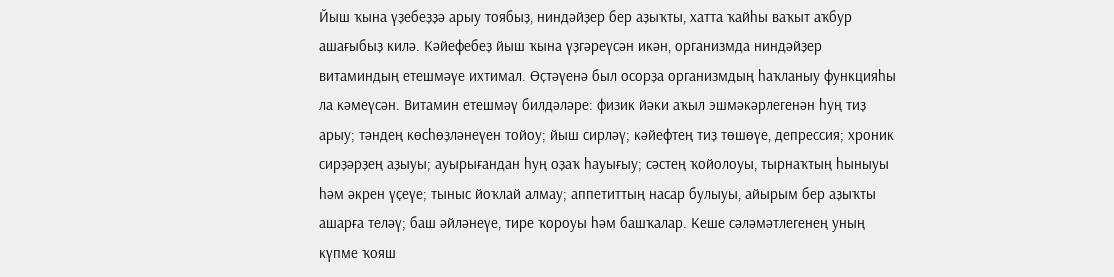Йыш ҡына үҙебеҙҙә арыу тоябыҙ, ниндәйҙер бер аҙыҡты, хатта ҡайһы ваҡыт аҡбур ашағыбыҙ килә. Кәйефебеҙ йыш ҡына үҙгәреүсән икән, организмда ниндәйҙер витаминдың етешмәүе ихтимал. Өҫтәүенә был осорҙа организмдың һаҡланыу функцияһы ла кәмеүсән. Витамин етешмәү билдәләре: физик йәки аҡыл эшмәкәрлегенән һуң тиҙ арыу; тәндең көсһөҙләнеүен тойоу; йыш сирләү; кәйефтең тиҙ төшөүе, депрессия; хроник сирҙәрҙең аҙыуы; ауырығандан һуң оҙаҡ һауығыу; сәстең ҡойолоуы, тырнаҡтың һыныуы һәм әкрен үҫеүе; тыныс йоҡлай алмау; аппетиттың насар булыуы, айырым бер аҙыҡты ашарға теләү; баш әйләнеүе, тире ҡороуы һәм башҡалар. Кеше сәләмәтлегенең уның күпме ҡояш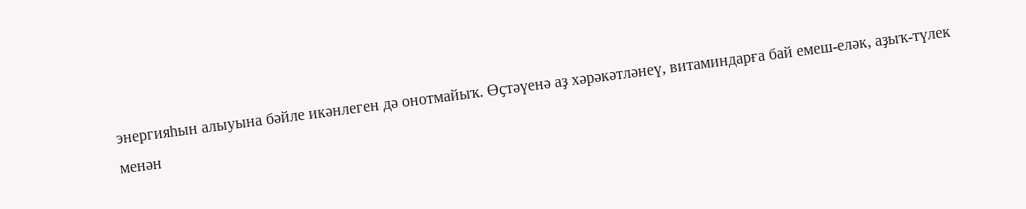энергияһын алыуына бәйле икәнлеген дә онотмайыҡ. Өҫтәүенә аҙ хәрәкәтләнеү, витаминдарға бай емеш-еләк, аҙыҡ-түлек менән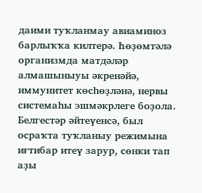даими туҡланмау авиаминоз барлыҡҡа килтерә. Һөҙөмтәлә организмда матдәләр алмашыныуы әкренәйә, иммунитет көсһөҙләнә, нервы системаһы эшмәкрлеге боҙола. Белгестәр әйтеүенсә, был осраҡта туҡланыу режимына иғтибар итеү зарур, сөнки тап аҙы